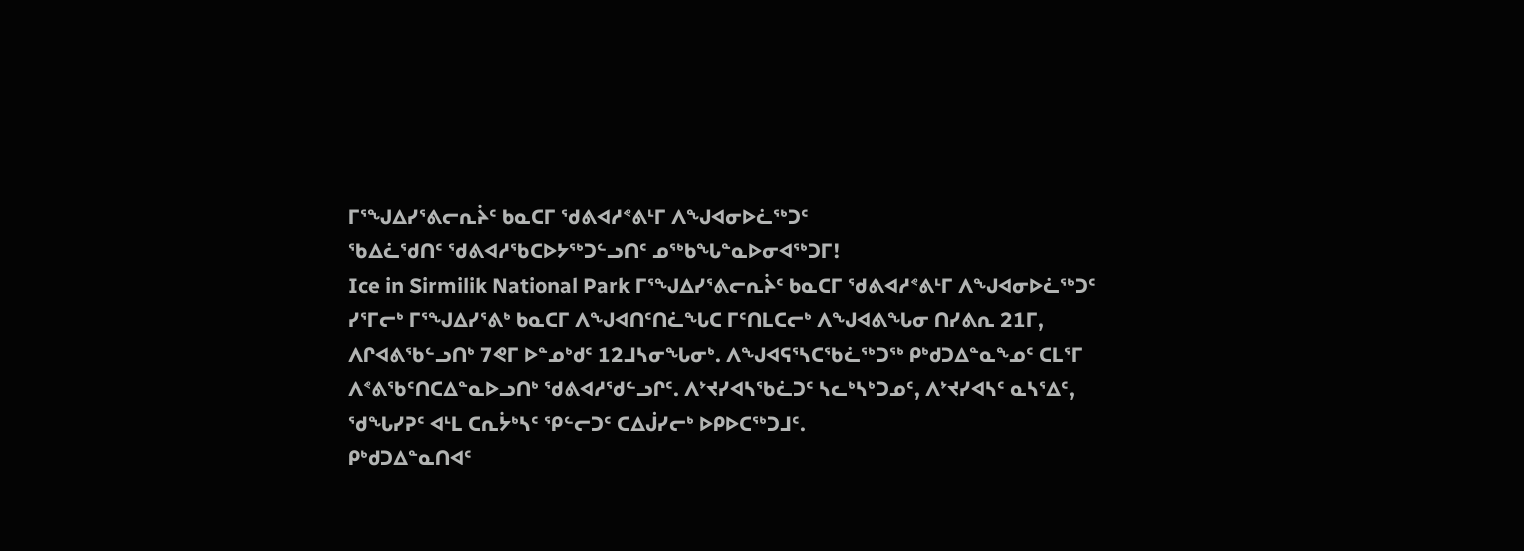ᒥᕐᖑᐃᓯᕐᕕᓕᕆᔩᑦ ᑲᓇᑕᒥ ᖁᕕᐊᓱᕝᕕᒻᒥ ᐱᖕᒍᐊᓂᐅᓛᖅᑐᑦ
ᖃᐃᓛᖁᑎᑦ ᖁᕕᐊᓱᖃᑕᐅᔭᖅᑐᓪᓗᑎᑦ ᓄᖅᑲᖕᒐᓐᓇᐅᓂᐊᖅᑐᒥ!
Ice in Sirmilik National Park ᒥᕐᖑᐃᓯᕐᕕᓕᕆᔩᑦ ᑲᓇᑕᒥ ᖁᕕᐊᓱᕝᕕᒻᒥ ᐱᖕᒍᐊᓂᐅᓛᖅᑐᑦ
ᓯᕐᒥᓕᒃ ᒥᕐᖑᐃᓯᕐᕕᒃ ᑲᓇᑕᒥ ᐱᖕᒍᐊᑎᑦᑎᓛᖕᒐᑕ ᒥᑦᑎᒪᑕᓕᒃ ᐱᖕᒍᐊᕕᖕᒐᓂ ᑎᓯᕕᕆ 21ᒥ, ᐱᒋᐊᕕᖃᓪᓗᑎᒃ 7ᕙᒥ ᐅᓐᓄᒃᑯᑦ 12ᒧᓴᓂᖕᒐᓂᒃ. ᐱᖕᒍᐊᕋᕐᓴᑕᖃᓛᖅᑐᖅ ᑭᒃᑯᑐᐃᓐᓇᖕᓄᑦ ᑕᒪᕐᒥ ᐱᕝᕕᖃᑦᑎᑕᐃᓐᓇᐅᓗᑎᒃ ᖁᕕᐊᓱᖁᓪᓗᒋᑦ. ᐱᔾᔪᓯᐊᓴᖃᓛᑐᑦ ᓴᓚᒃᓴᒃᑐᓄᑦ, ᐱᔾᔪᓯᐊᓴᑦ ᓇᓴᕐᐃᑦ, ᖁᖕᒐᓯᕈᑦ ᐊᒻᒪ ᑕᕆᔮᒃᓴᑦ ᕿᓪᓕᑐᑦ ᑕᐃᒎᓯᓕᒃ ᐅᑭᐅᑕᖅᑐᒧᑦ.
ᑭᒃᑯᑐᐃᓐᓇᑎᐊᑦ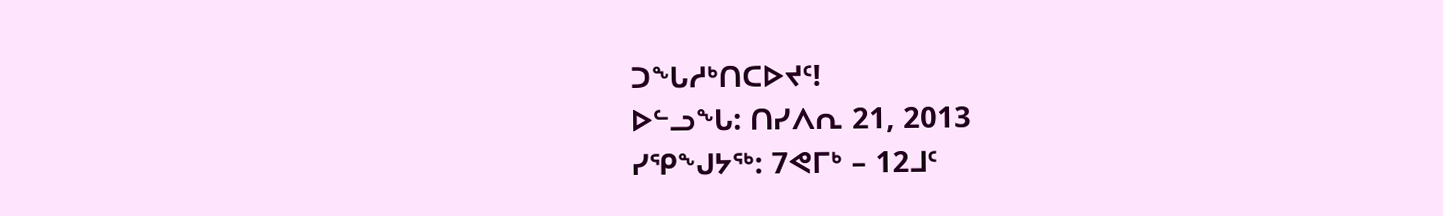ᑐᖕᒐᓱᒃᑎᑕᐅᔪᑦ!
ᐅᓪᓗᖕᒐ: ᑎᓯᐱᕆ 21, 2013
ᓯᕿᖕᒍᔭᖅ: 7ᕙᒥᒃ – 12ᒧᑦ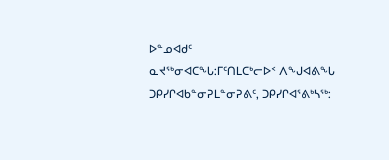ᐅᓐᓄᐊᑯᑦ
ᓇᔪᖅᓂᐊᑕᖕᒐ:ᒥᑦᑎᒪᑕᒃᓕᐅᑉ ᐱᖕᒍᐊᕕᖕᒐ
ᑐᑭᓯᒋᐊᑲᓐᓂᕈᒪᓐᓂᕈᕕᑦ, ᑐᑭᓯᒋᐊᕐᕕᒃᓴᖅ: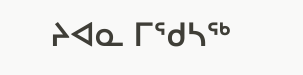ᔨᐊᓇ ᒥᕐᑯᓴᖅ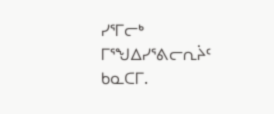ᓯᕐᒥᓕᒃ ᒥᕐᖑᐃᓯᕐᕕᓕᕆᔩᑦ ᑲᓇᑕᒥ.